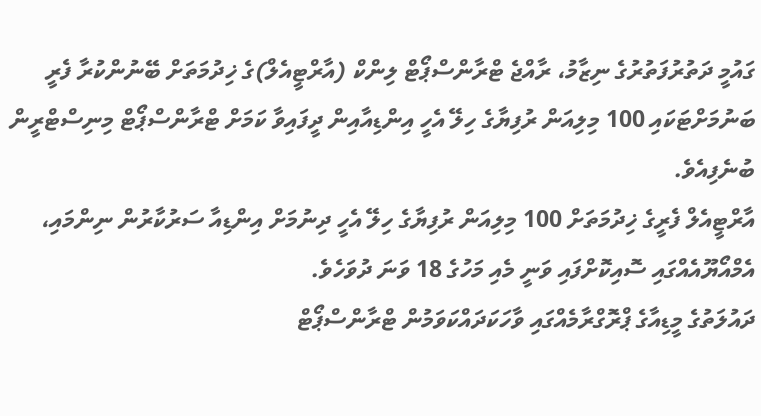ގައުމީ ދަތުރުފަތުރުގެ ނިޒާމު، ރާއްޖެ ޓްރާންސްޕޯޓް ލިންކް (އާރްޓީއެލް)ގެ ޚިދުމަތަށް ބޭނުންކުރާ ފެރީ ބަނުމަށްޓަކައި 100 މިލިއަން ރުފިޔާގެ ހިލޭ އެހީ އިންޑިއާއިން ދީފައިވާ ކަމަށް ޓްރާންސްޕޯޓް މިނިސްޓްރީން ބުނެފިއެވެ.
އާރްޓީއެލް ފެރީގެ ޚިދުމަތަށް 100 މިލިއަން ރުފިޔާގެ ހިލޭ އެހީ ދިނުމަށް އިންޑިއާ ސަރުކާރުން ނިންމައި، އެމްއޯޔޫއެއްގައި ސޮއިކޮށްފައި ވަނީ މެއި މަހުގެ 18 ވަނަ ދުވަހެވެ.
ދައުލަތުގެ މީޑިއާގެ ޕްރޮގްރާމެއްގައި ވާހަކަދައްކަވަމުން ޓްރާންސްޕޯޓް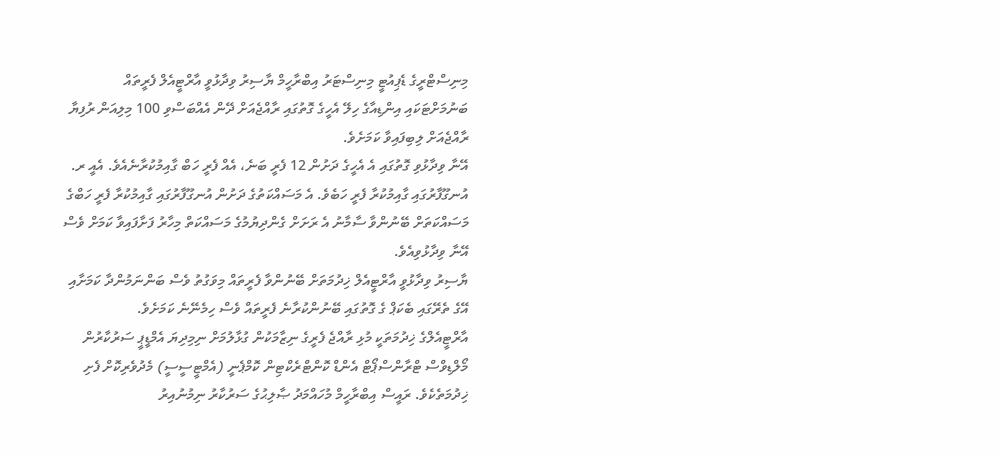މިނިސްޓްރީގެ ޑެޕިއުޓީ މިނިސްޓަރު އިބްރާހީމް ޔާސިރު ވިދާޅުވީ އާރްޓީއެލް ފެރީތައް ބަނުމަށްޓަކައި އިންޑިއާގެ ހިލޭ އެހީގެ ގޮތުގައި ރާއްޖެއަށް ދޭން އެއްބަސްވި 100 މިލިއަން ރުފިޔާ ރާއްޖެއަށް ލިބިފައިވާ ކަމަށެވެ.
އޭނާ ވިދާޅުވި ގޮތުގައި އެ އެހީގެ ދަށުން 12 ފެރީ ބަނެ، އެއް ފެރީ ހަބް ގާއިމުކުރާނެއެވެ. އެއީ ރ. އުނގޫފާރުގައި ގާއިމުކުރާ ފެރީ ހަބެވެ. އެ މަސައްކަތުގެ ދަށުން އުނގޫފާރުގައި ގާއިމުކުރާ ފެރީ ހަބްގެ މަސައްކަތަށް ބޭނުންވާ ސާމާނު އެ ރަށަށް ގެންދިޔުމުގެ މަސައްކަތް މިހާރު ފަށާފައިވާ ކަމަށް ވެސް އޭނާ ވިދާޅުވިއެވެ.
ޔާސިރު ވިދާޅުވީ އާރްޓީއެލް ޚިދުމަތަށް ބޭނުންވާ ފެރީތައް މިވަގުތު ވެސް ބަންނަމުންދާ ކަމަށާއި އޭގެ ތެރޭގައި ބެކަޕް ގެ ގޮތުގައި ބޭނުންކުރާނެ ފެރީތައް ވެސް ހިމެނޭނެ ކަމަށެވެ.
އާރްޓީއެލްގެ ޚިދުމަތަކީ މުޅި ރާއްޖެ ފެރީގެ ނިޒާމަކުން ގުޅާލުމަށް ނިމިދިޔަ އެމްޑީޕީ ސަރުކާރުން މޯލްޑިވްސް ޓްރާންސްޕޯޓް އެންޑް ކޮންޓްރެކްޓިން ކޮމްޕެނީ (އެމްޓީސީސީ) މެދުވެރިކޮށް ފެށި ޚިދުމަތެކެވެ. ރައީސް އިބްރާހީމް މުހައްމަދު ޞާލިޙުގެ ސަރުކާރު ނިމުނުއިރު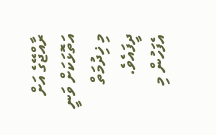ރާއްޖޭގެ އަށް އަތޮޅަކަށް ވަނީ މި ޚިދުމަތް ދީފައެވެ. އެފަހުން މި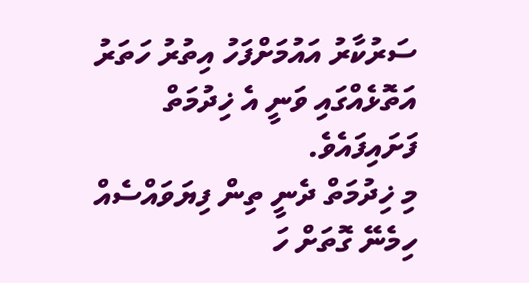ސަރުކާރު އައުމަށްފަހު އިތުރު ހަތަރު އަތޮޅެއްގައި ވަނީ އެ ޚިދުމަތް ފަށައިފައެވެ.
މި ޚިދުމަތް ދެނީ ތިން ފިޔަވައްސެއް ހިމެނޭ ގޮތަށް ހަ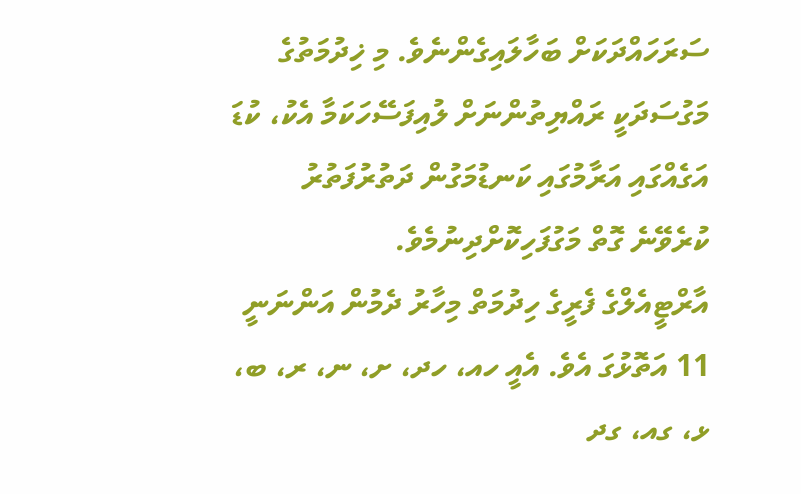ސަރަހައްދަކަށް ބަހާލައިގެންނެވެ. މި ޚިދުމަތުގެ މަގުސަދަކީ ރައްޔިތުންނަށް ލުއިފަސޭހަކަމާ އެކު، ކުޑަ އަގެއްގައި އަރާމުގައި ކަނޑުމަގުން ދަތުރުފަތުރު ކުރެވޭނެ ގޮތް މަގުފަހިކޮށްދިނުމެވެ.
އާރްޓީއެލްގެ ފެރީގެ ހިދުމަތް މިހާރު ދެމުން އަންނަނީ 11 އަތޮޅުގަ އެވެ. އެއީ ހއ، ހދ، ށ، ނ، ރ، ބ، ޅ، ގއ، ގދ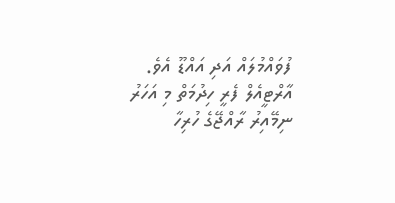ފުވައްމުލައް އަދި އައްޑޫ އެވެ.
އާރްޓީއެލް ފެރީ ހިދުމަތް މި އަހަރު ނިމޭއިރު ރާއްޖޭގެ ހުރިހާ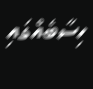ހިސާބެއްގައި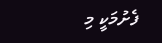ފެށުމަކީ މި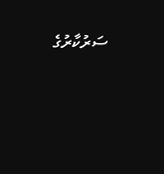ސަރުކާރުގެ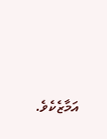އަމާޒެކެވެ.